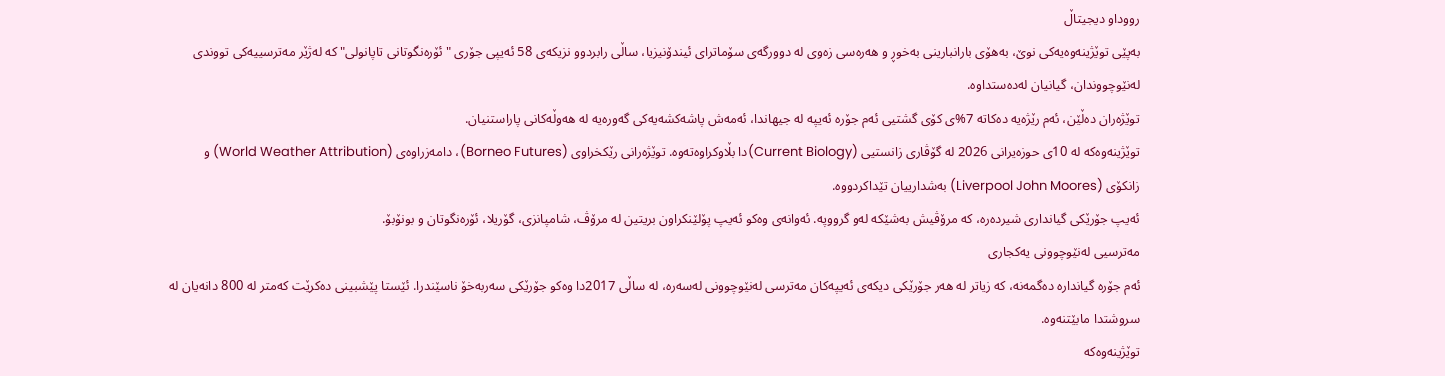رووداو دیجیتاڵ
بەپێی توێژینەوەیەکی نوێ، بەهۆی بارانبارینی بەخوڕ و هەرەسی زەوی لە دوورگەی سۆماترای ئیندۆنیزیا، ساڵی رابردوو نزیکەی 58 ئەیپی جۆری "ئۆرەنگوتانی تاپانولی" کە لەژێر مەترسییەکی تووندی لەنێوچووندان، گیانیان لەدەستداوە.
توێژەران دەڵێن، ئەم رێژەیە دەکاتە 7%ی کۆی گشتیی ئەم جۆرە ئەیپە لە جیهاندا، ئەمەش پاشەکشەیەکی گەورەیە لە هەوڵەکانی پاراستنیان.
توێژینەوەکە لە 10ی حوزەیرانی 2026 لە گۆڤاری زانستیی (Current Biology)دا بڵاوکراوەتەوە. توێژەرانی رێکخراوی (Borneo Futures)، دامەزراوەی (World Weather Attribution) و زانکۆی (Liverpool John Moores) بەشدارییان تێداکردووە.
ئەیپ جۆرێکی گیانداری شیردەرە، کە مرۆڤیش بەشێکە لەو گرووپە. ئەوانەی وەکو ئەیپ پۆلێنکراون بریتین لە مرۆڤ، شامپانزی، گۆریلا، ئۆرەنگوتان و بونۆبۆ.
مەترسیی لەنێوچوونی یەکجاری
ئەم جۆرە گیاندارە دەگمەنە، کە زیاتر لە هەر جۆرێکی دیکەی ئەیپەکان مەترسی لەنێوچوونی لەسەرە، لە ساڵی 2017دا وەکو جۆرێکی سەربەخۆ ناسێندرا. ئێستا پێشبینی دەکرێت کەمتر لە 800 دانەیان لە سروشتدا مابێتنەوە.
توێژینەوەکە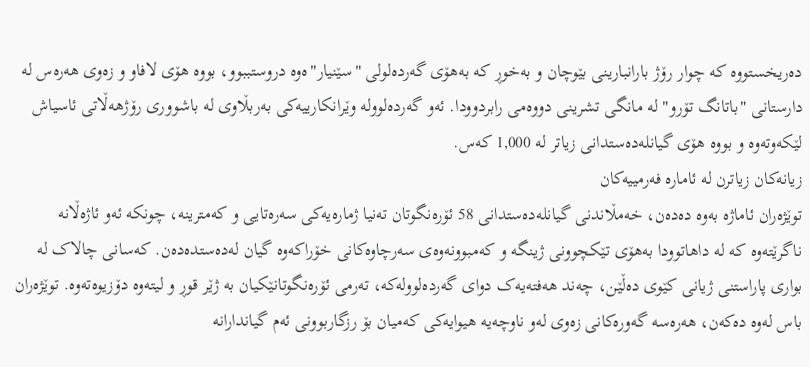دەریخستووە کە چوار رۆژ بارانبارینی بێوچان و بەخوڕ کە بەهۆی گەردەلولی "سێنیار"ەوە دروستببوو، بووە هۆی لافاو و زەوی هەرەس لە دارستانی "باتانگ تۆرو" لە مانگی تشرینی دووەمی رابردوودا. ئەو گەردەلوولە وێرانکارییەکی بەربڵاوی لە باشووری رۆژهەڵاتی ئاسیاش لێکەوتەوە و بووە هۆی گیانلەدەستدانی زیاتر لە 1,000 کەس.
زیانەکان زیاترن لە ئامارە فەرمییەکان
توێژەران ئاماژە بەوە دەدەن، خەمڵاندنی گیانلەدەستدانی 58 ئۆرەنگوتان تەنیا ژمارەیەکی سەرەتایی و کەمترینە، چونکە ئەو ئاژەڵانە ناگرێتەوە کە لە داهاتوودا بەهۆی تێکچوونی ژینگە و کەمبوونەوەی سەرچاوەکانی خۆراکەوە گیان لەدەستدەدەن. کەسانی چالاک لە بواری پاراستنی ژیانی کێوی دەڵێن، چەند هەفتەیەک دوای گەردەلوولەکە، تەرمی ئۆرەنگوتانێکیان بە ژێر قوڕ و لیتەوە دۆزیوەتەوە. توێژەران باس لەوە دەکەن، هەرەسە گەورەکانی زەوی لەو ناوچەیە هیوایەکی کەمیان بۆ رزگاربوونی ئەم گیاندارانە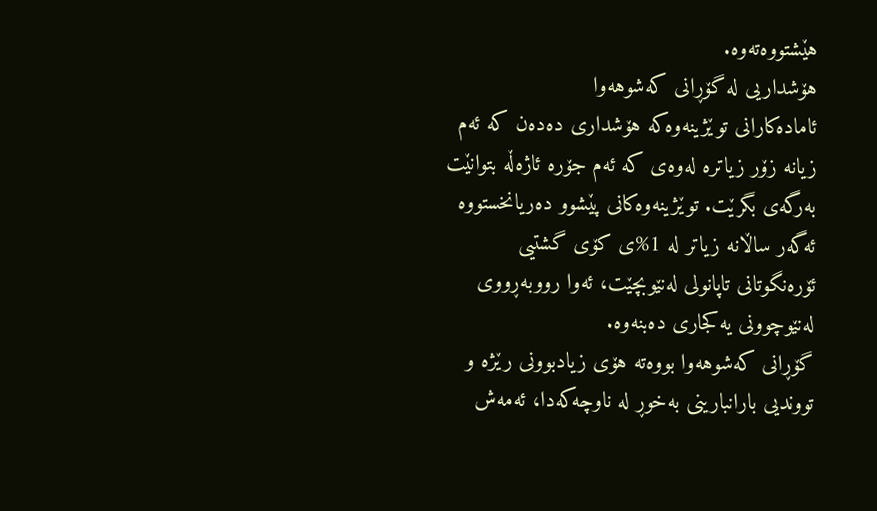هێشتووەتەوە.
هۆشداریی لە گۆڕانی کەشوهەوا
ئامادەکارانی توێژینەوەکە هۆشداری دەدەن کە ئەم زیانە زۆر زیاترە لەوەی کە ئەم جۆرە ئاژەڵە بتوانێت بەرگەی بگرێت. توێژینەوەکانی پێشوو دەریانخستووە ئەگەر ساڵانە زیاتر لە 1%ی کۆی گشتیی ئۆرەنگوتانی تاپانولی لەنێوبچێت، ئەوا رووبەڕووی لەنێوچوونی یەکجاری دەبنەوە.
گۆڕانی کەشوهەوا بووەتە هۆی زیادبوونی رێژە و تووندیی بارانبارینی بەخوڕ لە ناوچەکەدا، ئەمەش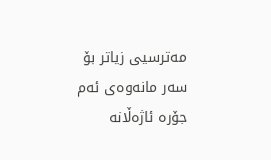مەترسیی زیاتر بۆ سەر مانەوەی ئەم جۆرە ئاژەڵانە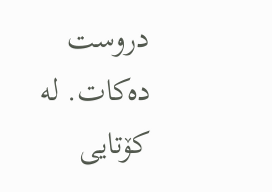دروست دەکات. لە کۆتایی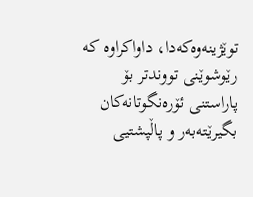توێژینەوەکەدا، داواکراوە کە رێوشوێنی تووندتر بۆ پاراستنی ئۆرەنگوتانەکان بگیرێتەبەر و پاڵپشتیی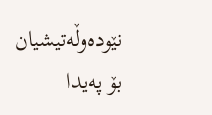نێودەوڵەتیشیان بۆ پەیدا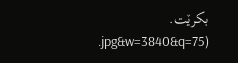بکرێت.
.jpg&w=3840&q=75)